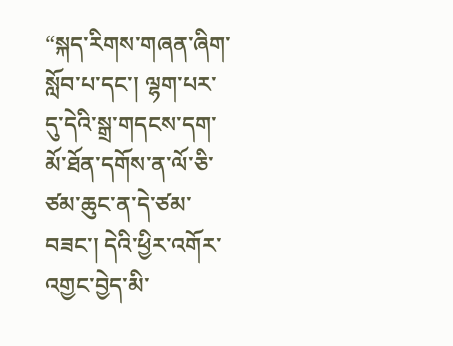“སྐད་རིགས་གཞན་ཞིག་སློབ་པ་དང་། ལྷག་པར་དུ་དེའི་སྒྲ་གདངས་དག་མོ་ཐོན་དགོས་ན་ལོ་ཅི་ཙམ་ཆུང་ན་དེ་ཙམ་བཟང་། དེའི་ཕྱིར་འགོར་འགྱང་བྱེད་མི་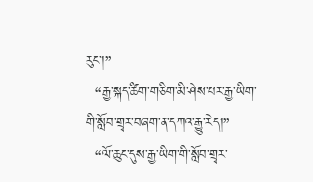རུང་།”
  “རྒྱ་སྐད་ཚིག་གཅིག་མི་ཤེས་པར་རྒྱ་ཡིག་གི་སློབ་གྲྭར་བཞག་ན་དཀའ་རྒྱུ་རེད།”
  “ལོ་ཆུང་དུས་རྒྱ་ཡིག་གི་སློབ་གྲྭར་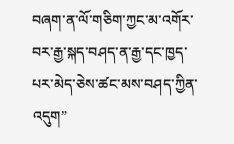བཞག་ན་ལོ་གཅིག་ཀྱང་མ་འགོར་བར་རྒྱ་སྐད་བཤད་ན་རྒྱ་དང་ཁྱད་པར་མེད་ཅེས་ཚང་མས་བཤད་ཀྱིན་འདུག”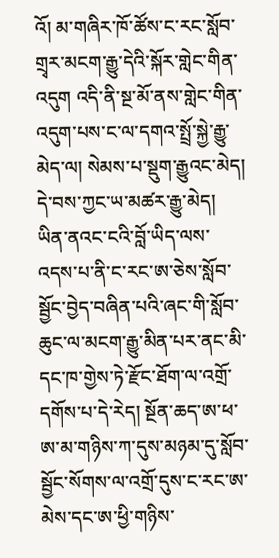འོ། མ་གཞིར་ཁོ་ཚོས་ང་རང་སློབ་གྲྭར་མངག་རྒྱུ་དེའི་སྐོར་གླེང་གིན་འདུག འདི་ནི་སྔ་མོ་ནས་གླེང་གིན་འདུག་པས་ང་ལ་དགའ་སྤྲོ་སྐྱེ་རྒྱུ་མེད་ལ། སེམས་པ་སྡུག་རྒྱུའང་མེད། དེ་བས་ཀྱང་ཡ་མཚར་རྒྱུ་མེད། ཡིན་ནའང་ངའི་བློ་ཡིད་ལས་འདས་པ་ནི་ང་རང་ཨ་ཅེས་སློབ་སྦྱོང་བྱེད་བཞིན་པའི་ཞང་གི་སློབ་ཆུང་ལ་མངག་རྒྱུ་མིན་པར་ནང་མི་དང་ཁ་གྱེས་ཏེ་རྫོང་ཐོག་ལ་འགྲོ་དགོས་པ་དེ་རེད། སྔོན་ཆད་ཨ་ཕ་ཨ་མ་གཉིས་ཀ་དུས་མཉམ་དུ་སློབ་སྦྱོང་སོགས་ལ་འགྲོ་དུས་ང་རང་ཨ་མེས་དང་ཨ་ཕྱི་གཉིས་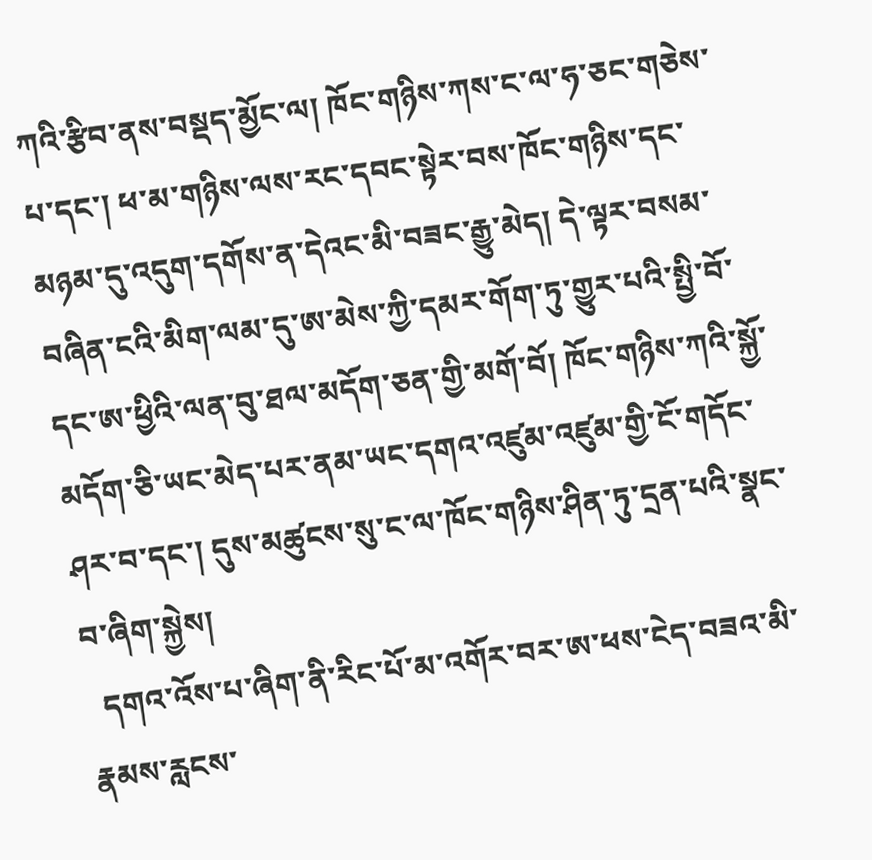ཀའི་རྩིབ་ནས་བསྡད་མྱོང་ལ། ཁོང་གཉིས་ཀས་ང་ལ་ཧ་ཅང་གཅེས་པ་དང་། ཕ་མ་གཉིས་ལས་རང་དབང་སྟེར་བས་ཁོང་གཉིས་དང་མཉམ་དུ་འདུག་དགོས་ན་དེའང་མི་བཟང་རྒྱུ་མེད། དེ་ལྟར་བསམ་བཞིན་ངའི་མིག་ལམ་དུ་ཨ་མེས་ཀྱི་དམར་གོག་ཏུ་གྱུར་པའི་སྤྱི་བོ་དང་ཨ་ཕྱིའི་ལན་བུ་ཐལ་མདོག་ཅན་གྱི་མགོ་བོ། ཁོང་གཉིས་ཀའི་སྐྱོ་མདོག་ཅི་ཡང་མེད་པར་ནམ་ཡང་དགའ་འཛུམ་འཛུམ་གྱི་ངོ་གདོང་ཤར་བ་དང་། དུས་མཚུངས་སུ་ང་ལ་ཁོང་གཉིས་ཤིན་ཏུ་དྲན་པའི་སྣང་བ་ཞིག་སྐྱེས།
  དགའ་འོས་པ་ཞིག་ནི་རིང་པོ་མ་འགོར་བར་ཨ་ཕས་ངེད་བཟའ་མི་རྣམས་རླངས་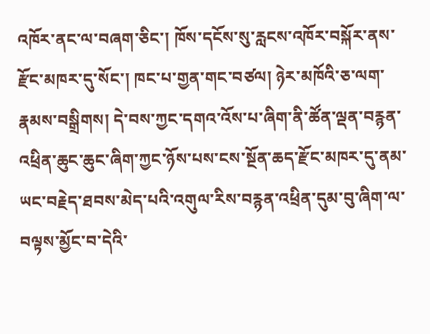འཁོར་ནང་ལ་བཞག་ཅིང་། ཁོས་དངོས་སུ་རླངས་འཁོར་བསྐོར་ནས་རྫོང་མཁར་དུ་སོང་། ཁང་པ་གྱན་གང་བཙལ། ཉེར་མཁོའི་ཅ་ལག་རྣམས་བསྒྲིགས། དེ་བས་ཀྱང་དགའ་འོས་པ་ཞིག་ནི་ཚོན་ལྡན་བརྙན་འཕྲིན་ཆུང་ཆུང་ཞིག་ཀྱང་ཉོས་པས་ངས་སྔོན་ཆད་རྫོང་མཁར་དུ་ནམ་ཡང་བརྗེད་ཐབས་མེད་པའི་འགུལ་རིས་བརྙན་འཕྲིན་དུམ་བུ་ཞིག་ལ་བལྟས་མྱོང་བ་དེའི་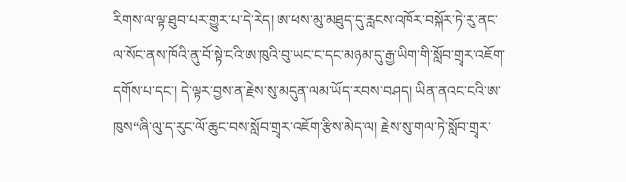རིགས་ལ་ལྟ་ཐུབ་པར་གྱུར་པ་དེ་རེད། ཨ་ཕས་མུ་མཐུད་དུ་རླངས་འཁོར་བསྐོར་ཏེ་རུ་ནང་ལ་སོང་ནས་ཁོའི་ནུ་བོ་སྟེ་ངའི་ཨ་ཁུའི་བུ་ཡང་ང་དང་མཉམ་དུ་རྒྱ་ཡིག་གི་སློབ་གྲྭར་འཇོག་དགོས་པ་དང་། དེ་ལྟར་བྱས་ན་རྗེས་སུ་མདུན་ལམ་ཡོད་རབས་བཤད། ཡིན་ནའང་ངའི་ཨ་ཁུས“ཞི་ལུ་ད་རུང་ལོ་ཆུང་བས་སློབ་གྲྭར་འཇོག་རྩིས་མེད་ལ། རྗེས་སུ་གལ་ཏེ་སློབ་གྲྭར་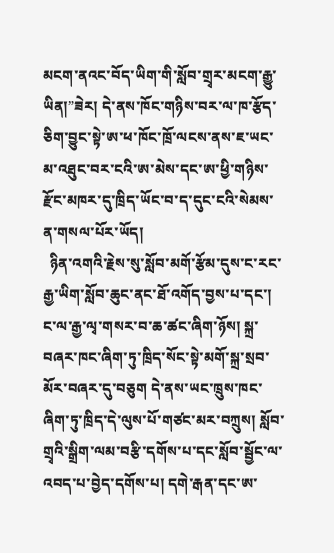མངག་ནའང་བོད་ཡིག་གི་སློབ་གྲྭར་མངག་རྒྱུ་ཡིན།”ཟེར། དེ་ནས་ཁོང་གཉིས་བར་ལ་ཁ་རྩོད་ཅིག་བྱུང་སྟེ་ཨ་ཕ་ཁོང་ཁྲོ་ལངས་ནས་ཇ་ཡང་མ་འཐུང་བར་ངའི་ཨ་མེས་དང་ཨ་ཕྱི་གཉིས་རྫོང་མཁར་དུ་ཁྲིད་ཡོང་བ་ད་དུང་ངའི་སེམས་ན་གསལ་པོར་ཡོད།
  ཉིན་འགའི་རྗེས་སུ་སློབ་མགོ་རྩོམ་དུས་ང་རང་རྒྱ་ཡིག་སློབ་ཆུང་ནང་ཐོ་འགོད་བྱས་པ་དང་། ང་ལ་རྒྱ་ལྭ་གསར་བ་ཆ་ཚང་ཞིག་ཉོས། སྐྲ་བཞར་ཁང་ཞིག་ཏུ་ཁྲིད་སོང་སྟེ་མགོ་སྐྲ་སྲབ་མོར་བཞར་དུ་བཅུག དེ་ནས་ཡང་ཁྲུས་ཁང་ཞིག་ཏུ་ཁྲིད་དེ་ལུས་པོ་གཙང་མར་བཀྲུས། སློབ་གྲྭའི་སྒྲིག་ལམ་བརྩི་དགོས་པ་དང་སློབ་སྦྱོང་ལ་འབད་པ་བྱེད་དགོས་པ། དགེ་རྒན་དང་ཨ་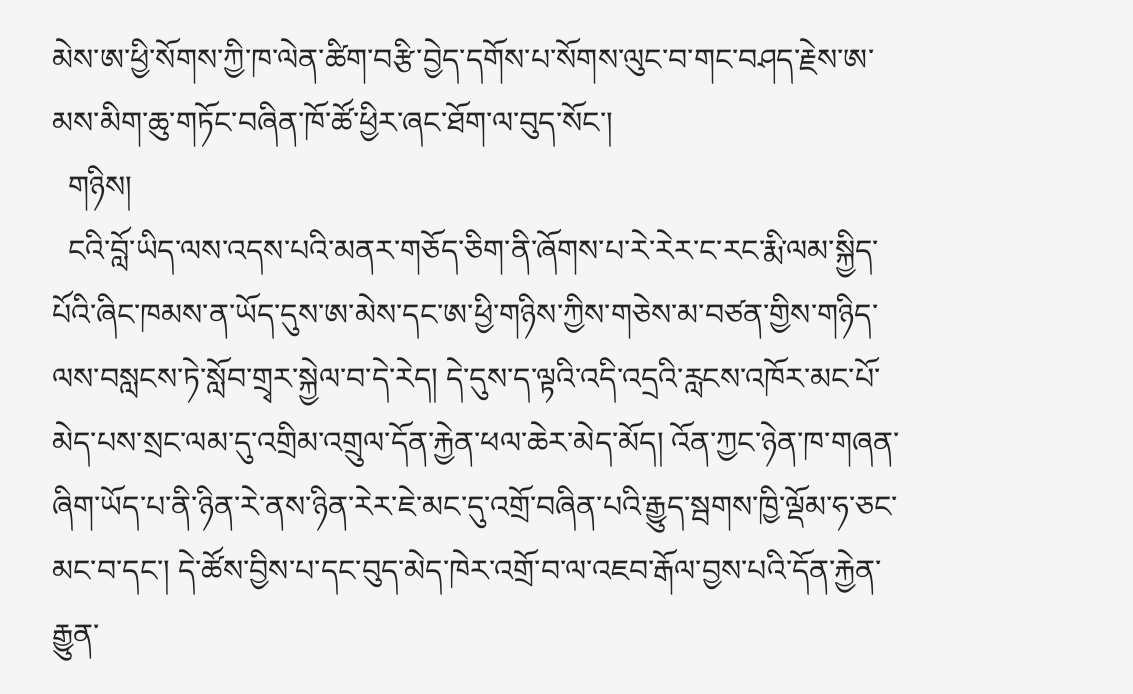མེས་ཨ་ཕྱི་སོགས་ཀྱི་ཁ་ལེན་ཚིག་བརྩི་བྱེད་དགོས་པ་སོགས་ལུང་བ་གང་བཤད་རྗེས་ཨ་མས་མིག་ཆུ་གཏོང་བཞིན་ཁོ་ཚོ་ཕྱིར་ཞང་ཐོག་ལ་བུད་སོང་།
  གཉིས།
  ངའི་བློ་ཡིད་ལས་འདས་པའི་མནར་གཅོད་ཅིག་ནི་ཞོགས་པ་རེ་རེར་ང་རང་རྨི་ལམ་སྐྱིད་པོའི་ཞིང་ཁམས་ན་ཡོད་དུས་ཨ་མེས་དང་ཨ་ཕྱི་གཉིས་ཀྱིས་གཅེས་མ་བཙན་གྱིས་གཉིད་ལས་བསླངས་ཏེ་སློབ་གྲྭར་སྐྱེལ་བ་དེ་རེད། དེ་དུས་ད་ལྟའི་འདི་འདྲའི་རླངས་འཁོར་མང་པོ་མེད་པས་སྲང་ལམ་དུ་འགྲིམ་འགྲུལ་དོན་རྐྱེན་ཕལ་ཆེར་མེད་མོད། འོན་ཀྱང་ཉེན་ཁ་གཞན་ཞིག་ཡོད་པ་ནི་ཉིན་རེ་ནས་ཉིན་རེར་ཇེ་མང་དུ་འགྲོ་བཞིན་པའི་རྒྱུད་སྦགས་ཁྱི་ལྡོམ་ཧ་ཅང་མང་བ་དང་། དེ་ཚོས་བྱིས་པ་དང་བུད་མེད་ཁེར་འགྲོ་བ་ལ་འཇབ་རྒོལ་བྱས་པའི་དོན་རྐྱེན་རྒྱུན་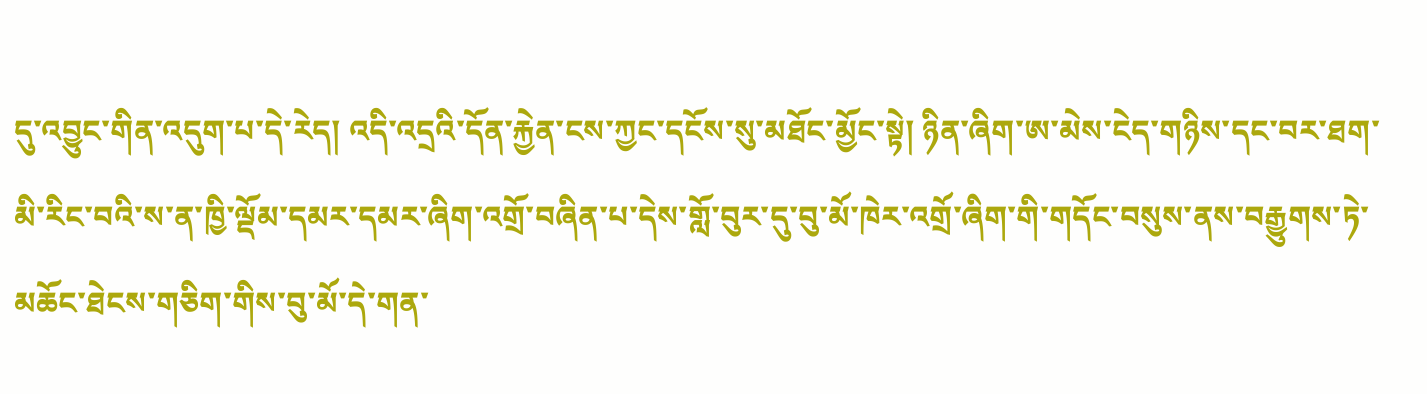དུ་འབྱུང་གིན་འདུག་པ་དེ་རེད། འདི་འདྲའི་དོན་རྐྱེན་ངས་ཀྱང་དངོས་སུ་མཐོང་མྱོང་སྟེ། ཉིན་ཞིག་ཨ་མེས་ངེད་གཉིས་དང་བར་ཐག་མི་རིང་བའི་ས་ན་ཁྱི་ལྡོམ་དམར་དམར་ཞིག་འགྲོ་བཞིན་པ་དེས་གློ་བུར་དུ་བུ་མོ་ཁེར་འགྲོ་ཞིག་གི་གདོང་བསུས་ནས་བརྒྱུགས་ཏེ་མཆོང་ཐེངས་གཅིག་གིས་བུ་མོ་དེ་གན་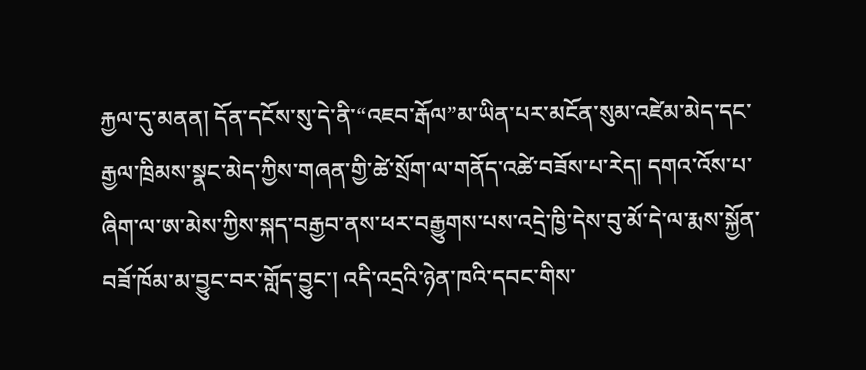རྐྱལ་དུ་མནན། དོན་དངོས་སུ་དེ་ནི་“འཇབ་རྒོལ”མ་ཡིན་པར་མངོན་སུམ་འཛེམ་མེད་དང་རྒྱལ་ཁྲིམས་སྣང་མེད་ཀྱིས་གཞན་གྱི་ཚེ་སྲོག་ལ་གནོད་འཚེ་བཟོས་པ་རེད། དགའ་འོས་པ་ཞིག་ལ་ཨ་མེས་ཀྱིས་སྐད་བརྒྱབ་ནས་ཕར་བརྒྱུགས་པས་འདྲེ་ཁྱི་དེས་བུ་མོ་དེ་ལ་རྨས་སྐྱོན་བཟོ་ཁོམ་མ་བྱུང་བར་གློད་བྱུང་། འདི་འདྲའི་ཉེན་ཁའི་དབང་གིས་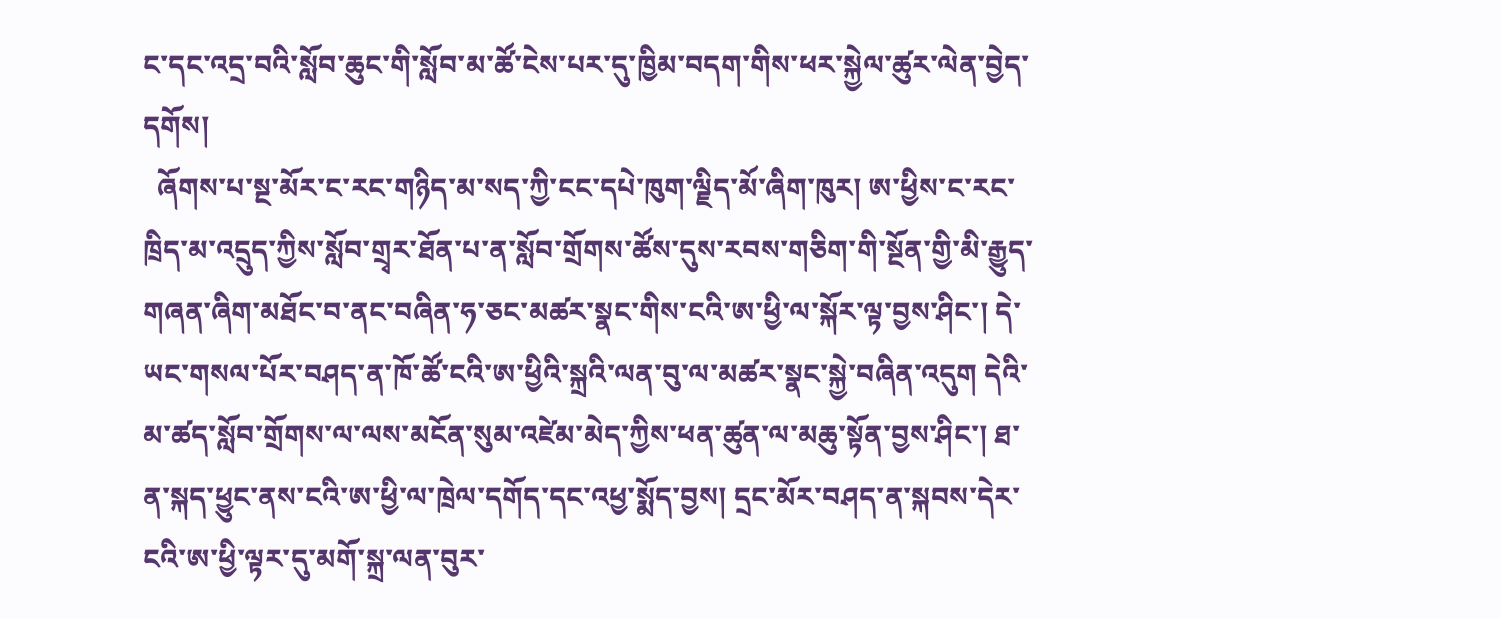ང་དང་འདྲ་བའི་སློབ་ཆུང་གི་སློབ་མ་ཚོ་ངེས་པར་དུ་ཁྱིམ་བདག་གིས་ཕར་སྐྱེལ་ཚུར་ལེན་བྱེད་དགོས།
  ཞོགས་པ་སྔ་མོར་ང་རང་གཉིད་མ་སད་ཀྱི་ངང་དཔེ་ཁུག་ལྗིད་མོ་ཞིག་ཁུར། ཨ་ཕྱིས་ང་རང་ཁྲིད་མ་འདྲུད་ཀྱིས་སློབ་གྲྭར་ཐོན་པ་ན་སློབ་གྲོགས་ཚོས་དུས་རབས་གཅིག་གི་སྔོན་གྱི་མི་རྒྱུད་གཞན་ཞིག་མཐོང་བ་ནང་བཞིན་ཧ་ཅང་མཚར་སྣང་གིས་ངའི་ཨ་ཕྱི་ལ་སྐོར་ལྟ་བྱས་ཤིང་། དེ་ཡང་གསལ་པོར་བཤད་ན་ཁོ་ཚོ་ངའི་ཨ་ཕྱིའི་སྐྲའི་ལན་བུ་ལ་མཚར་སྣང་སྐྱེ་བཞིན་འདུག དེའི་མ་ཚད་སློབ་གྲོགས་ལ་ལས་མངོན་སུམ་འཛེམ་མེད་ཀྱིས་ཕན་ཚུན་ལ་མཆུ་སྟོན་བྱས་ཤིང་། ཐ་ན་སྐད་ཕྱུང་ནས་ངའི་ཨ་ཕྱི་ལ་ཁྲེལ་དགོད་དང་འཕྱ་སྨོད་བྱས། དྲང་མོར་བཤད་ན་སྐབས་དེར་ངའི་ཨ་ཕྱི་ལྟར་དུ་མགོ་སྐྲ་ལན་བུར་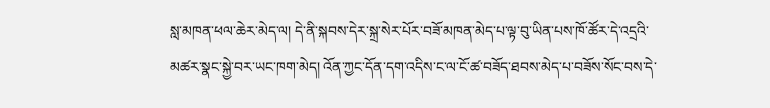སླ་མཁན་ཕལ་ཆེར་མེད་ལ། དེ་ནི་སྐབས་དེར་སྐྲ་སེར་པོར་བཟོ་མཁན་མེད་པ་ལྟ་བུ་ཡིན་པས་ཁོ་ཚོར་དེ་འདྲའི་མཚར་སྣང་སྐྱེ་བར་ཡང་ཁག་མེད། འོན་ཀྱང་དོན་དག་འདིས་ང་ལ་ངོ་ཚ་བཟོད་ཐབས་མེད་པ་བཟོས་སོང་བས་དེ་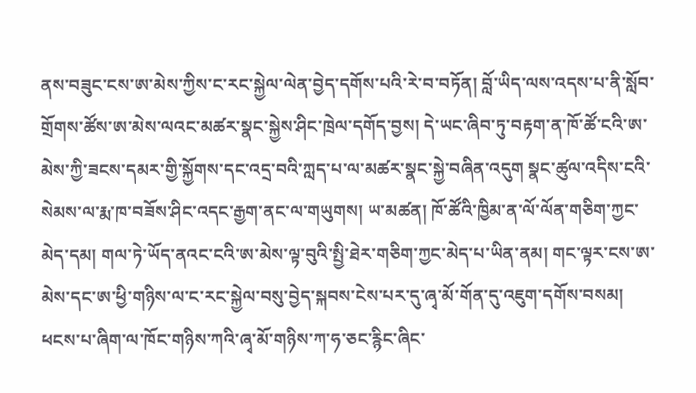ནས་བཟུང་ངས་ཨ་མེས་ཀྱིས་ང་རང་སྐྱེལ་ལེན་བྱེད་དགོས་པའི་རེ་བ་བཏོན། བློ་ཡིད་ལས་འདས་པ་ནི་སློབ་གྲོགས་ཚོས་ཨ་མེས་ལའང་མཚར་སྣང་སྐྱེས་ཤིང་ཁྲེལ་དགོད་བྱས། དེ་ཡང་ཞིབ་ཏུ་བརྟག་ན་ཁོ་ཚོ་ངའི་ཨ་མེས་ཀྱི་ཟངས་དམར་གྱི་སྐྱོགས་དང་འདྲ་བའི་ཀླད་པ་ལ་མཚར་སྣང་སྐྱེ་བཞིན་འདུག སྣང་ཚུལ་འདིས་ངའི་སེམས་ལ་རྨ་ཁ་བཟོས་ཤིང་འདང་རྒྱག་ནང་ལ་གཡུགས། ཡ་མཚན། ཁོ་ཚོའི་ཁྱིམ་ན་ལོ་ལོན་གཅིག་ཀྱང་མེད་དམ། གལ་ཏེ་ཡོད་ནའང་ངའི་ཨ་མེས་ལྟ་བུའི་སྤྱི་ཐེར་གཅིག་ཀྱང་མེད་པ་ཡིན་ནམ། གང་ལྟར་ངས་ཨ་མེས་དང་ཨ་ཕྱི་གཉིས་ལ་ང་རང་སྐྱེལ་བསུ་བྱེད་སྐབས་ངེས་པར་དུ་ཞྭ་མོ་གོན་དུ་འཇུག་དགོས་བསམ། ཕངས་པ་ཞིག་ལ་ཁོང་གཉིས་ཀའི་ཞྭ་མོ་གཉིས་ཀ་ཧ་ཅང་རྙིང་ཞིང་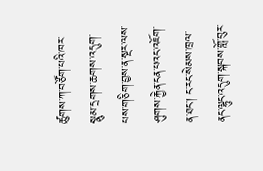ཚུགས་ཀ་བཙོག་པའི་ཁར་སྣུམ་དྲགས་ཆགས་འདུག་པས་གཅིག་བྱས་ན་སྔར་ལས་ཤུགས་རྐྱེན་ངན་པའང་འཇོག་ན་ཐང་། ང་རང་སེམས་ཁྲལ་ནང་ལྷུང་འདུག་སྐབས་གློ་བུར་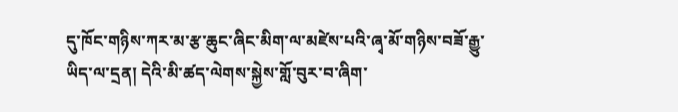དུ་ཁོང་གཉིས་ཀར་མ་རྩ་ཆུང་ཞིང་མིག་ལ་མཛེས་པའི་ཞྭ་མོ་གཉིས་བཟོ་རྒྱུ་ཡིད་ལ་དྲན། དེའི་མི་ཚད་ལེགས་སྐྱེས་གློ་བུར་བ་ཞིག་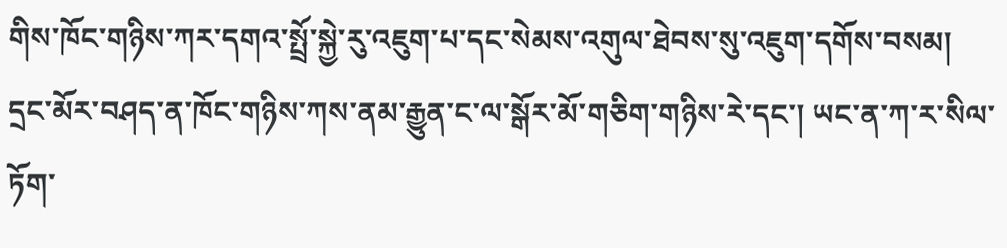གིས་ཁོང་གཉིས་ཀར་དགའ་སྤྲོ་སྐྱེ་རུ་འཇུག་པ་དང་སེམས་འགུལ་ཐེབས་སུ་འཇུག་དགོས་བསམ། དྲང་མོར་བཤད་ན་ཁོང་གཉིས་ཀས་ནམ་རྒྱུན་ང་ལ་སྒོར་མོ་གཅིག་གཉིས་རེ་དང་། ཡང་ན་ཀ་ར་སིལ་ཏོག་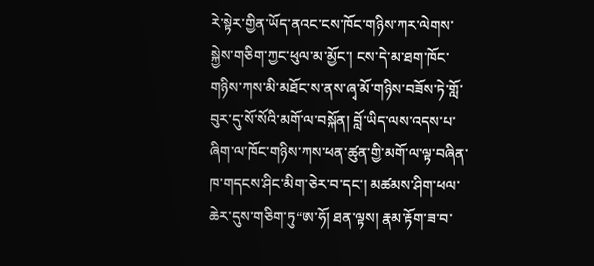རེ་སྟེར་གྱིན་ཡོད་ནའང་ངས་ཁོང་གཉིས་ཀར་ལེགས་སྐྱེས་གཅིག་ཀྱང་ཕུལ་མ་མྱོང་། ངས་དེ་མ་ཐག་ཁོང་གཉིས་ཀས་མི་མཐོང་ས་ནས་ཞྭ་མོ་གཉིས་བཟོས་ཏེ་གློ་བུར་དུ་སོ་སོའི་མགོ་ལ་བསྐོན། བློ་ཡིད་ལས་འདས་པ་ཞིག་ལ་ཁོང་གཉིས་ཀས་ཕན་ཚུན་གྱི་མགོ་ལ་ལྟ་བཞིན་ཁ་གདངས་ཤིང་མིག་ཅེར་བ་དང་། མཚམས་ཤིག་ཕལ་ཆེར་དུས་གཅིག་ཏུ“ཨ་ཧོ། ཐན་ལྟས། རྣམ་རྟོག་ཟ་བ་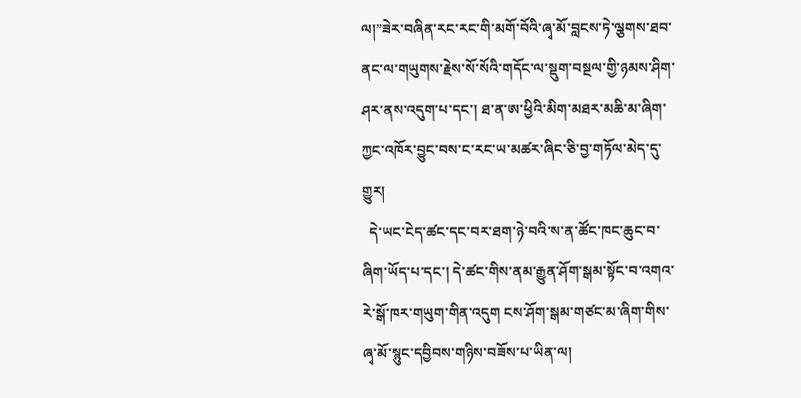ལ།”ཟེར་བཞིན་རང་རང་གི་མགོ་བོའི་ཞྭ་མོ་བླངས་ཏེ་ལྕགས་ཐབ་ནང་ལ་གཡུགས་རྗེས་སོ་སོའི་གདོང་ལ་སྡུག་བསྔལ་གྱི་ཉམས་ཤིག་ཤར་ནས་འདུག་པ་དང་། ཐ་ན་ཨ་ཕྱིའི་མིག་མཐར་མཆི་མ་ཞིག་ཀྱང་འཁོར་བྱུང་བས་ང་རང་ཡ་མཚར་ཞིང་ཅི་བྱ་གཏོལ་མེད་དུ་གྱུར།
  དེ་ཡང་ངེད་ཚང་དང་བར་ཐག་ཉེ་བའི་ས་ན་ཚོང་ཁང་ཆུང་བ་ཞིག་ཡོད་པ་དང་། དེ་ཚང་གིས་ནམ་རྒྱུན་ཤོག་སྒམ་སྟོང་བ་འགའ་རེ་སྒོ་ཁར་གཡུག་གིན་འདུག ངས་ཤོག་སྒམ་གཙང་མ་ཞིག་གིས་ཞྭ་མོ་སྙུང་དབྱིབས་གཉིས་བཟོས་པ་ཡིན་ལ།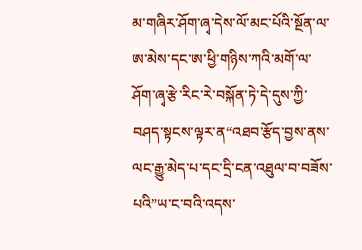མ་གཞིར་ཤོག་ཞྭ་དེས་ལོ་མང་པོའི་སྔོན་ལ་ཨ་མེས་དང་ཨ་ཕྱི་གཉིས་ཀའི་མགོ་ལ་ཤོག་ཞྭ་རྩེ་རིང་རེ་བསྐོན་ཏེ་དེ་དུས་ཀྱི་བཤད་སྟངས་ལྟར་ན“འཐབ་རྩོད་བྱས་ནས་ལང་རྒྱུ་མེད་པ་དང་དྲི་ངན་འཐུལ་བ་བཟོས་པའི”ཡ་ང་བའི་འདས་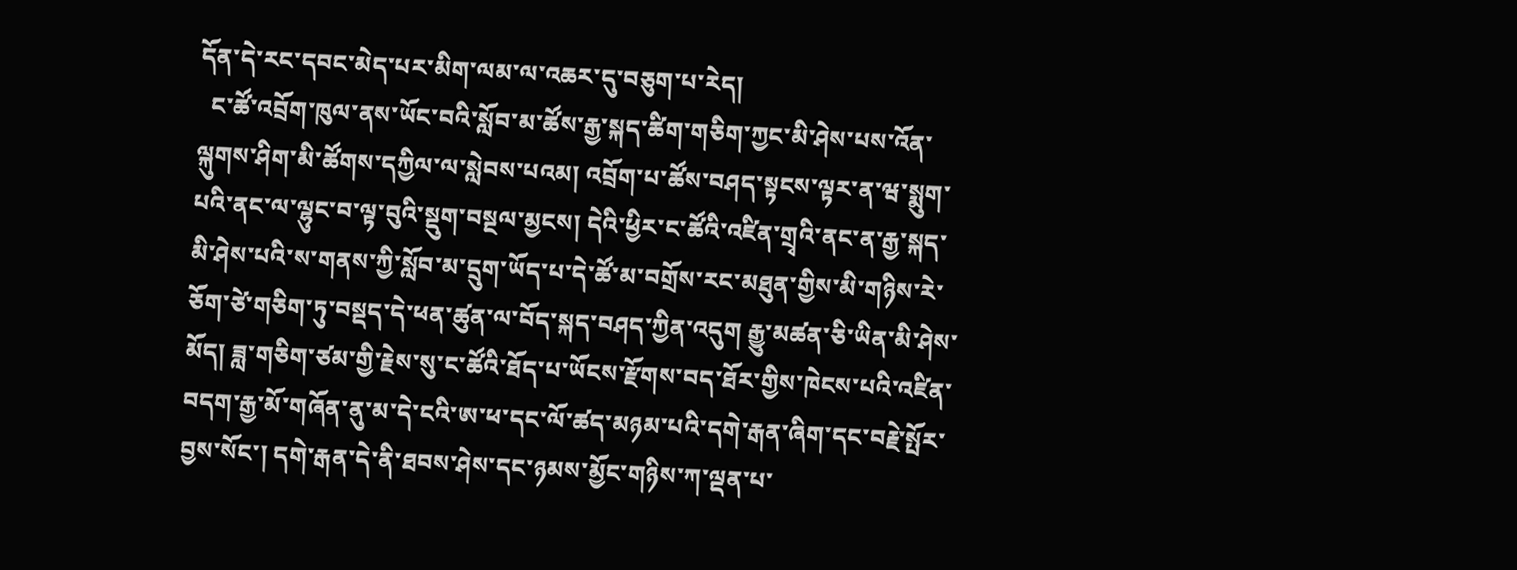དོན་དེ་རང་དབང་མེད་པར་མིག་ལམ་ལ་འཆར་དུ་བཅུག་པ་རེད།
  ང་ཚོ་འབྲོག་ཁུལ་ནས་ཡོང་བའི་སློབ་མ་ཚོས་རྒྱ་སྐད་ཚིག་གཅིག་ཀྱང་མི་ཤེས་པས་འོན་ལྐུགས་ཤིག་མི་ཚོགས་དཀྱིལ་ལ་སླེབས་པའམ། འབྲོག་པ་ཚོས་བཤད་སྟངས་ལྟར་ན་ཝ་སྨུག་པའི་ནང་ལ་ལྷུང་བ་ལྟ་བུའི་སྡུག་བསྔལ་མྱངས། དེའི་ཕྱིར་ང་ཚོའི་འཛིན་གྲྭའི་ནང་ན་རྒྱ་སྐད་མི་ཤེས་པའི་ས་གནས་ཀྱི་སློབ་མ་དྲུག་ཡོད་པ་དེ་ཚོ་མ་བགྲོས་རང་མཐུན་གྱིས་མི་གཉིས་རེ་ཅོག་ཙེ་གཅིག་ཏུ་བསྡད་དེ་ཕན་ཚུན་ལ་བོད་སྐད་བཤད་ཀྱིན་འདུག རྒྱུ་མཚན་ཅི་ཡིན་མི་ཤེས་མོད། ཟླ་གཅིག་ཙམ་གྱི་རྗེས་སུ་ང་ཚོའི་ཐོད་པ་ཡོངས་རྫོགས་བད་ཐོར་གྱིས་ཁེངས་པའི་འཛིན་བདག་རྒྱ་མོ་གཞོན་ནུ་མ་དེ་ངའི་ཨ་ཕ་དང་ལོ་ཚད་མཉམ་པའི་དགེ་རྒན་ཞིག་དང་བརྗེ་སྤོར་བྱས་སོང་། དགེ་རྒན་དེ་ནི་ཐབས་ཤེས་དང་ཉམས་མྱོང་གཉིས་ཀ་ལྡན་པ་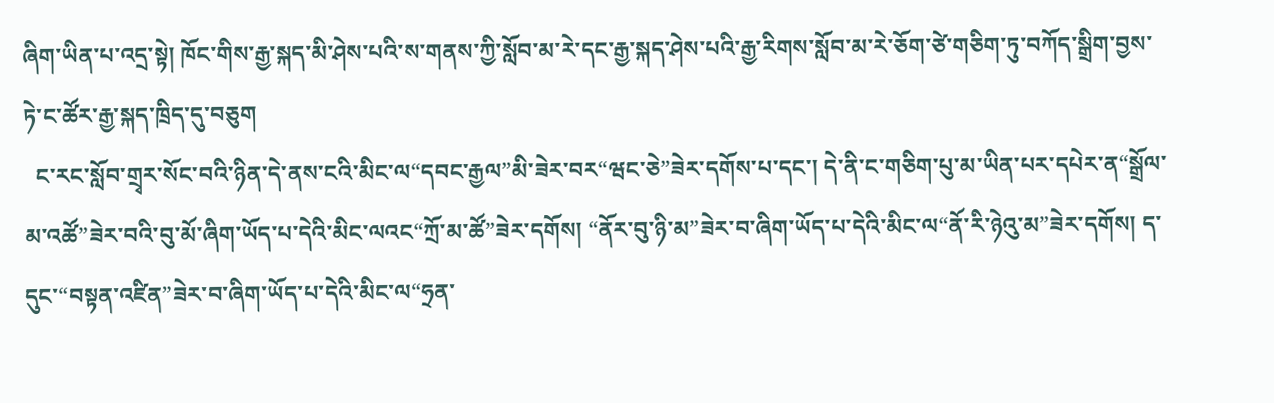ཞིག་ཡིན་པ་འདྲ་སྟེ། ཁོང་གིས་རྒྱ་སྐད་མི་ཤེས་པའི་ས་གནས་ཀྱི་སློབ་མ་རེ་དང་རྒྱ་སྐད་ཤེས་པའི་རྒྱ་རིགས་སློབ་མ་རེ་ཅོག་ཙེ་གཅིག་ཏུ་བཀོད་སྒྲིག་བྱས་ཏེ་ང་ཚོར་རྒྱ་སྐད་ཁྲིད་དུ་བཅུག
  ང་རང་སློབ་གྲྭར་སོང་བའི་ཉིན་དེ་ནས་ངའི་མིང་ལ“དབང་རྒྱལ”མི་ཟེར་བར“ཝང་ཅེ”ཟེར་དགོས་པ་དང་། དེ་ནི་ང་གཅིག་པུ་མ་ཡིན་པར་དཔེར་ན“སྒྲོལ་མ་འཚོ”ཟེར་བའི་བུ་མོ་ཞིག་ཡོད་པ་དེའི་མིང་ལའང“ཀྲོ་མ་ཚོ”ཟེར་དགོས། “ནོར་བུ་ཉི་མ”ཟེར་བ་ཞིག་ཡོད་པ་དེའི་མིང་ལ“ནོ་རི་ཉེའུ་མ”ཟེར་དགོས། ད་དུང་“བསྟན་འཛིན”ཟེར་བ་ཞིག་ཡོད་པ་དེའི་མིང་ལ“ཧྲན་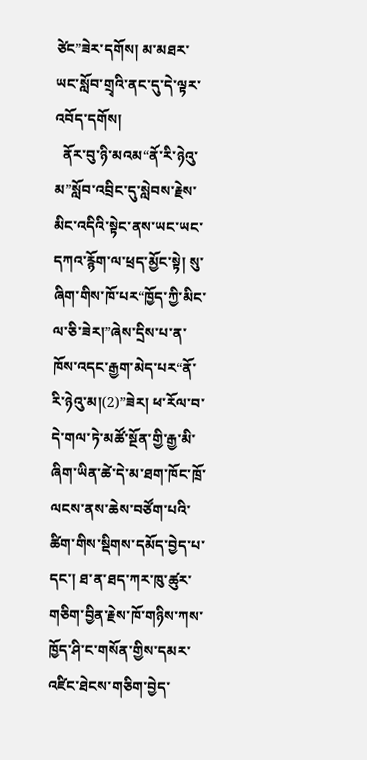ཙེང”ཟེར་དགོས། མ་མཐར་ཡང་སློབ་གྲྭའི་ནང་དུ་དེ་ལྟར་འབོད་དགོས།
  ནོར་བུ་ཉི་མའམ“ནོ་རི་ཉེའུ་མ”སློབ་འབྲིང་དུ་སླེབས་རྗེས་མིང་འདིའི་སྟེང་ནས་ཡང་ཡང་དཀའ་རྙོག་ལ་ཕྲད་མྱོང་སྟེ། སུ་ཞིག་གིས་ཁོ་པར“ཁྱོད་ཀྱི་མིང་ལ་ཅི་ཟེར།”ཞེས་དྲིས་པ་ན་ཁོས་འདང་རྒྱག་མེད་པར“ནོ་རི་ཉེའུ་མ།(2)”ཟེར། ཕ་རོལ་བ་དེ་གལ་ཏེ་མཚོ་སྔོན་གྱི་རྒྱ་མི་ཞིག་ཡིན་ཚེ་དེ་མ་ཐག་ཁོང་ཁྲོ་ལངས་ནས་ཆེས་བཙོག་པའི་ཚིག་གིས་སྡིགས་དམོད་བྱེད་པ་དང་། ཐ་ན་ཐད་ཀར་ཁུ་ཚུར་གཅིག་བྱིན་རྗེས་ཁོ་གཉིས་ཀས་ཁྱོད་ཤི་ང་གསོན་གྱིས་དམར་འཛིང་ཐེངས་གཅིག་བྱེད་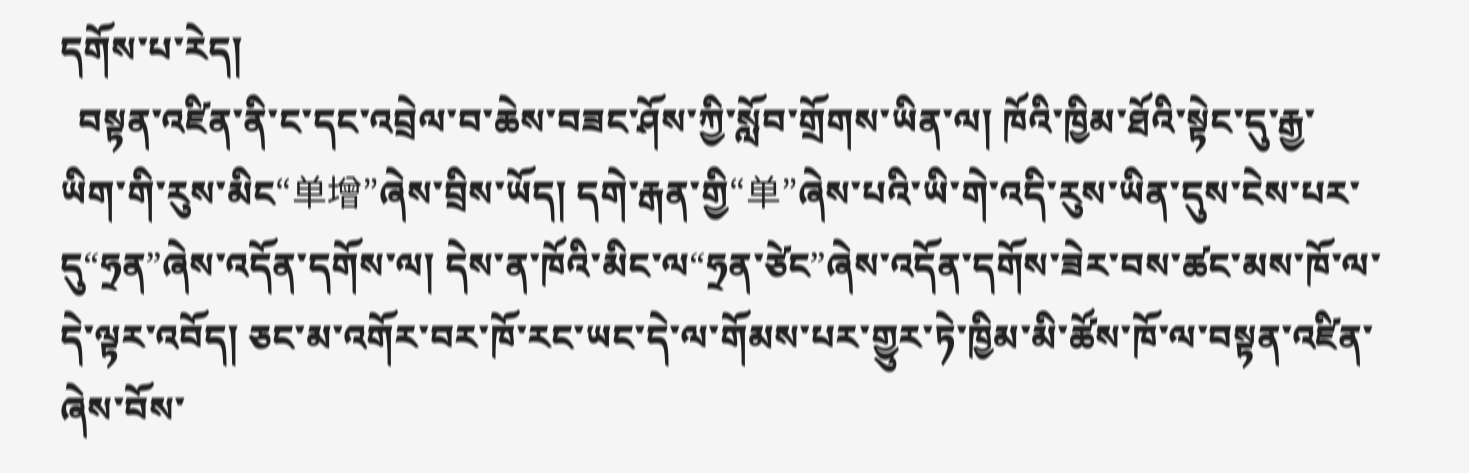དགོས་པ་རེད།
  བསྟན་འཛིན་ནི་ང་དང་འབྲེལ་བ་ཆེས་བཟང་ཤོས་ཀྱི་སློབ་གྲོགས་ཡིན་ལ། ཁོའི་ཁྱིམ་ཐོའི་སྟེང་དུ་རྒྱ་ཡིག་གི་རུས་མིང“单增”ཞེས་བྲིས་ཡོད། དགེ་རྒན་གྱི“单”ཞེས་པའི་ཡི་གེ་འདི་རུས་ཡིན་དུས་ངེས་པར་དུ“ཧྲན”ཞེས་འདོན་དགོས་ལ། དེས་ན་ཁོའི་མིང་ལ“ཧྲན་ཙེང”ཞེས་འདོན་དགོས་ཟེར་བས་ཚང་མས་ཁོ་ལ་དེ་ལྟར་འབོད། ཅང་མ་འགོར་བར་ཁོ་རང་ཡང་དེ་ལ་གོམས་པར་གྱུར་ཏེ་ཁྱིམ་མི་ཚོས་ཁོ་ལ་བསྟན་འཛིན་ཞེས་བོས་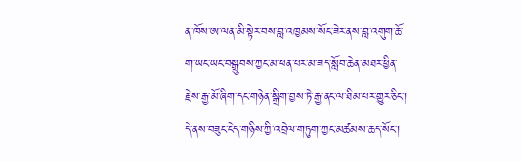ན་ཁོས་ཨ་ལན་མི་སྟེར་བས་བླ་འཁྱམས་སོང་ཟེར་ནས་བླ་འགུག་ཆོ་ག་ཡང་ཡང་བསྒྲུབས་ཀྱང་མ་ཕན་པར་མ་ཟད་སློབ་ཆེན་མཐར་ཕྱིན་རྗེས་རྒྱ་མོ་ཞིག་དང་གཉེན་སྒྲིག་བྱས་ཏེ་རྒྱ་ནང་ལ་ཐིམ་པར་གྱུར་ཅིང་། དེ་ནས་བཟུང་ངེད་གཉིས་ཀྱི་འབྲེལ་གཏུག་ཀྱང་མཚམས་ཆད་སོང་།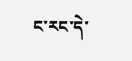ང་རང་དེ་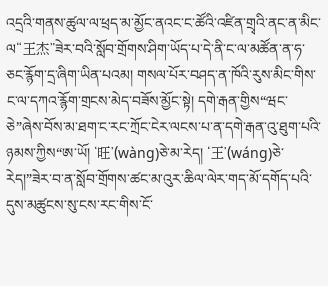འདྲའི་གནས་ཚུལ་ལ་ཕྲད་མ་མྱོང་ནའང་ང་ཚོའི་འཛིན་གྲྭའི་ནང་ན་མིང་ལ“王杰”ཟེར་བའི་སློབ་གྲོགས་ཤིག་ཡོད་པ་དེ་ནི་ང་ལ་མཚོན་ན་ཧ་ཅང་རྙོག་དྲ་ཞིག་ཡིན་པའམ། གསལ་པོར་བཤད་ན་ཁོའི་རུས་མིང་གིས་ང་ལ་དཀའ་རྙོག་གྲངས་མེད་བཟོས་མྱོང་སྟེ། དགེ་རྒན་གྱིས“ཝང་ཅེ”ཞེས་བོས་མ་ཐག་ང་རང་ཀྲོང་ངེར་ལངས་པ་ན་དགེ་རྒན་འུ་ཐུག་པའི་ཉམས་ཀྱིས“ཨ་ཡོ། ‘旺’(wàng)ཅེ་མ་རེད། ‘王’(wáng)ཅེ་རེད།”ཟེར་བ་ན་སློབ་གྲོགས་ཚང་མ་འུར་ཆིལ་ལེར་གད་མོ་དགོད་པའི་དུས་མཚུངས་སུ་ངས་རང་གིས་ངོ་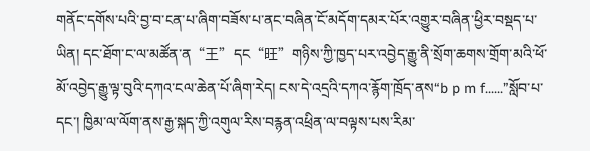གནོང་དགོས་པའི་བྱ་བ་ངན་པ་ཞིག་བཟོས་པ་ནང་བཞིན་ངོ་མདོག་དམར་པོར་འགྱུར་བཞིན་ཕྱིར་བསྡད་པ་ཡིན། དང་ཐོག་ང་ལ་མཚོན་ན“王”དང“旺”གཉིས་ཀྱི་ཁྱད་པར་འབྱེད་རྒྱུ་ནི་སྲོག་ཆགས་གྲོག་མའི་ཕོ་མོ་འབྱེད་རྒྱུ་ལྟ་བུའི་དཀའ་ངལ་ཆེན་པོ་ཞིག་རེད། ངས་དེ་འདྲའི་དཀའ་རྙོག་ཁྲོད་ནས“b p m f......”སློབ་པ་དང་། ཁྱིམ་ལ་ལོག་ནས་རྒྱ་སྐད་ཀྱི་འགུལ་རིས་བརྙན་འཕྲིན་ལ་བལྟས་པས་རིམ་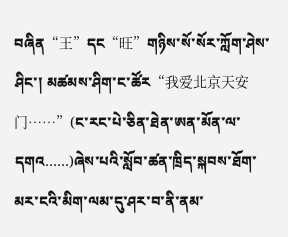བཞིན“王”དང“旺”གཉིས་སོ་སོར་ཀློག་ཤེས་ཤིང་། མཚམས་ཤིག་ང་ཚོར“我爱北京天安门……”(ང་རང་པེ་ཅིན་ཐེན་ཨན་མོན་ལ་དགའ……)ཞེས་པའི་སློབ་ཚན་ཁྲིད་སྐབས་ཐོག་མར་ངའི་མིག་ལམ་དུ་ཤར་བ་ནི་ནམ་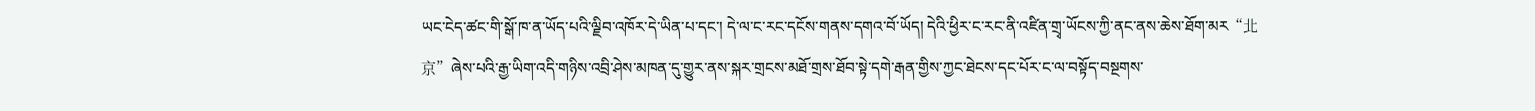ཡང་ངེད་ཚང་གི་སྒོ་ཁ་ན་ཡོད་པའི་ལྗིབ་འཁོར་དེ་ཡིན་པ་དང་། དེ་ལ་ང་རང་དངོས་གནས་དགའ་བོ་ཡོད། དེའི་ཕྱིར་ང་རང་ནི་འཛིན་གྲྭ་ཡོངས་ཀྱི་ནང་ནས་ཆེས་ཐོག་མར“北京”ཞེས་པའི་རྒྱ་ཡིག་འདི་གཉིས་འབྲི་ཤེས་མཁན་དུ་གྱུར་ནས་སྐར་གྲངས་མཐོ་གྲས་ཐོབ་སྟེ་དགེ་རྒན་གྱིས་ཀྱང་ཐེངས་དང་པོར་ང་ལ་བསྟོད་བསྔགས་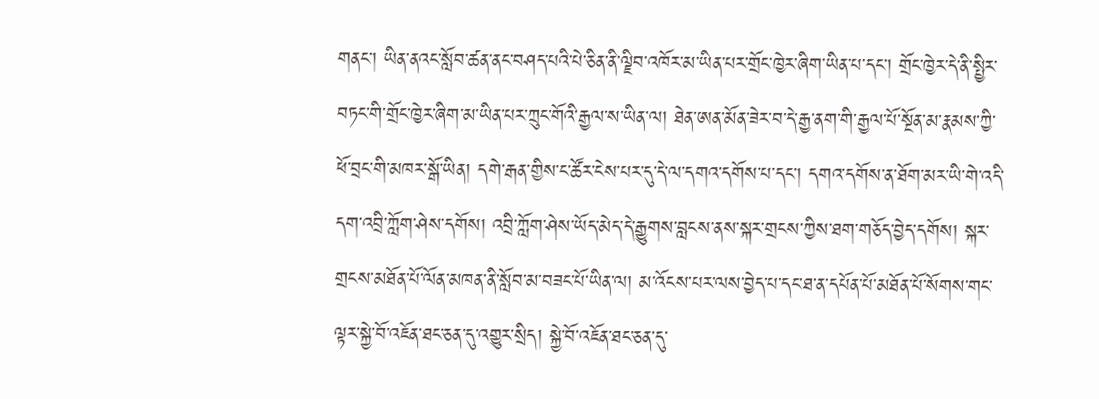གནང་། ཡིན་ནའང་སློབ་ཚན་ནང་བཤད་པའི་པེ་ཅིན་ནི་ལྗིབ་འཁོར་མ་ཡིན་པར་གྲོང་ཁྱེར་ཞིག་ཡིན་པ་དང་། གྲོང་ཁྱེར་དེ་ནི་སྤྱིར་བཏང་གི་གྲོང་ཁྱེར་ཞིག་མ་ཡིན་པར་ཀྲུང་གོའི་རྒྱལ་ས་ཡིན་ལ། ཐེན་ཨན་མོན་ཟེར་བ་དེ་རྒྱ་ནག་གི་རྒྱལ་པོ་སྔོན་མ་རྣམས་ཀྱི་ཕོ་བྲང་གི་མཁར་སྒོ་ཡིན། དགེ་རྒན་གྱིས་ང་ཚོར་ངེས་པར་དུ་དེ་ལ་དགའ་དགོས་པ་དང་། དགའ་དགོས་ན་ཐོག་མར་ཡི་གེ་འདི་དག་འབྲི་ཀློག་ཤེས་དགོས། འབྲི་ཀློག་ཤེས་ཡོད་མེད་དེ་རྒྱུགས་བླངས་ནས་སྐར་གྲངས་ཀྱིས་ཐག་གཅོད་བྱེད་དགོས། སྐར་གྲངས་མཐོན་པོ་ལོན་མཁན་ནི་སློབ་མ་བཟང་པོ་ཡིན་ལ། མ་འོངས་པར་ལས་བྱེད་པ་དང་ཐ་ན་དཔོན་པོ་མཐོན་པོ་སོགས་གང་ལྟར་སྐྱེ་བོ་འཇོན་ཐང་ཅན་དུ་འགྱུར་སྲིད། སྐྱེ་བོ་འཇོན་ཐང་ཅན་དུ་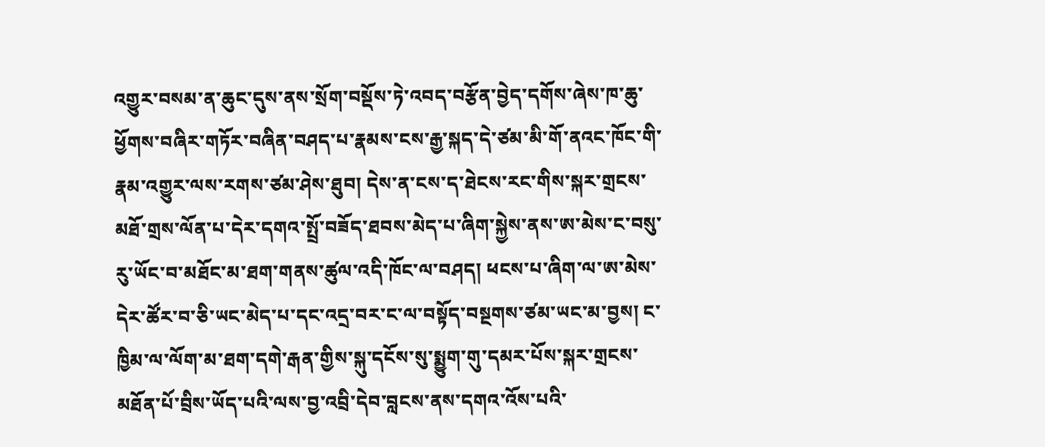འགྱུར་བསམ་ན་ཆུང་དུས་ནས་སྲོག་བསྡོས་ཏེ་འབད་བརྩོན་བྱེད་དགོས་ཞེས་ཁ་ཆུ་ཕྱོགས་བཞིར་གཏོར་བཞིན་བཤད་པ་རྣམས་ངས་རྒྱ་སྐད་དེ་ཙམ་མི་གོ་ནའང་ཁོང་གི་རྣམ་འགྱུར་ལས་རགས་ཙམ་ཤེས་ཐུབ། དེས་ན་ངས་ད་ཐེངས་རང་གིས་སྐར་གྲངས་མཐོ་གྲས་ལོན་པ་དེར་དགའ་སྤྲོ་བཟོད་ཐབས་མེད་པ་ཞིག་སྐྱེས་ནས་ཨ་མེས་ང་བསུ་རུ་ཡོང་བ་མཐོང་མ་ཐག་གནས་ཚུལ་འདི་ཁོང་ལ་བཤད། ཕངས་པ་ཞིག་ལ་ཨ་མེས་དེར་ཚོར་བ་ཅི་ཡང་མེད་པ་དང་འདྲ་བར་ང་ལ་བསྟོད་བསྔགས་ཙམ་ཡང་མ་བྱས། ང་ཁྱིམ་ལ་ལོག་མ་ཐག་དགེ་རྒན་གྱིས་སྐུ་དངོས་སུ་སྨྱུག་གུ་དམར་པོས་སྐར་གྲངས་མཐོན་པོ་བྲིས་ཡོད་པའི་ལས་བྱ་འབྲི་དེབ་བླངས་ནས་དགའ་འོས་པའི་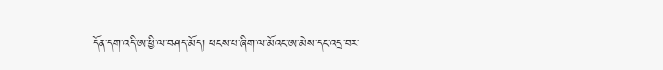དོན་དག་འདི་ཨ་ཕྱི་ལ་བཤད་མོད། ཕངས་པ་ཞིག་ལ་མོའང་ཨ་མེས་དང་འདྲ་བར་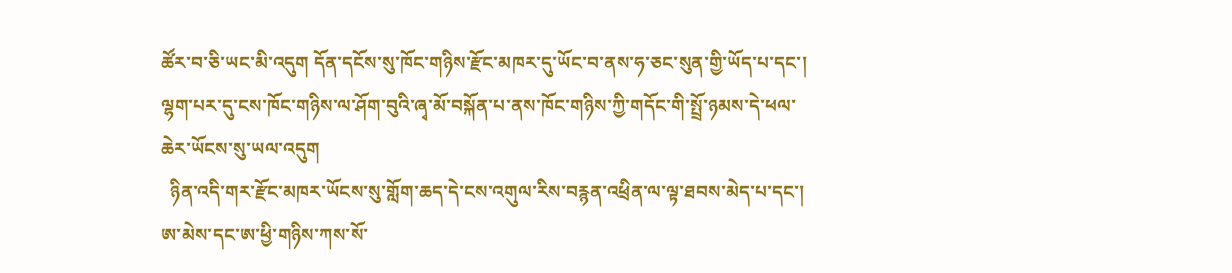ཚོར་བ་ཅི་ཡང་མི་འདུག དོན་དངོས་སུ་ཁོང་གཉིས་རྫོང་མཁར་དུ་ཡོང་བ་ནས་ཧ་ཅང་སུན་གྱི་ཡོད་པ་དང་། ལྷག་པར་དུ་ངས་ཁོང་གཉིས་ལ་ཤོག་བུའི་ཞྭ་མོ་བསྐོན་པ་ནས་ཁོང་གཉིས་ཀྱི་གདོང་གི་སྤྲོ་ཉམས་དེ་ཕལ་ཆེར་ཡོངས་སུ་ཡལ་འདུག
  ཉིན་འདི་གར་རྫོང་མཁར་ཡོངས་སུ་གློག་ཆད་དེ་ངས་འགུལ་རིས་བརྙན་འཕྲིན་ལ་ལྟ་ཐབས་མེད་པ་དང་། ཨ་མེས་དང་ཨ་ཕྱི་གཉིས་ཀས་སོ་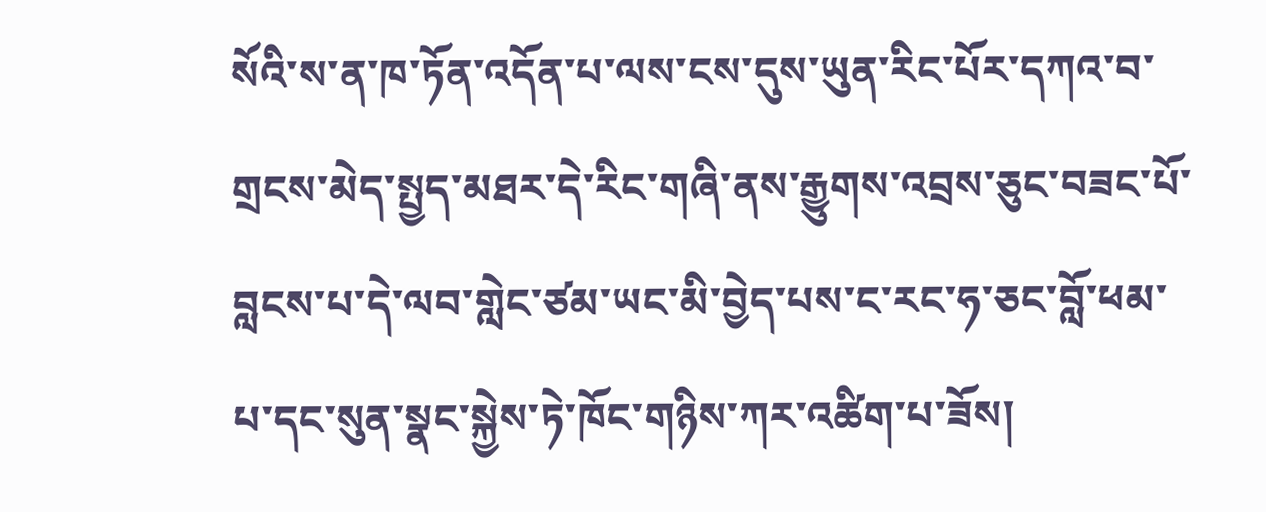སོའི་ས་ན་ཁ་ཏོན་འདོན་པ་ལས་ངས་དུས་ཡུན་རིང་པོར་དཀའ་བ་གྲངས་མེད་སྤྱད་མཐར་དེ་རིང་གཞི་ནས་རྒྱུགས་འབྲས་ཅུང་བཟང་པོ་བླངས་པ་དེ་ལབ་གླེང་ཙམ་ཡང་མི་བྱེད་པས་ང་རང་ཧ་ཅང་བློ་ཕམ་པ་དང་སུན་སྣང་སྐྱེས་ཏེ་ཁོང་གཉིས་ཀར་འཚིག་པ་ཟོས།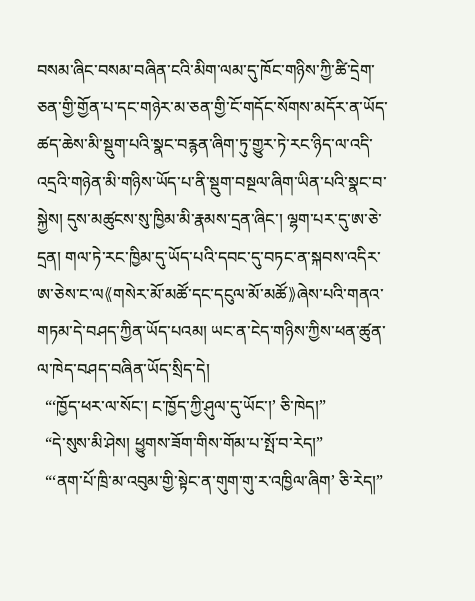བསམ་ཞིང་བསམ་བཞིན་ངའི་མིག་ལམ་དུ་ཁོང་གཉིས་ཀྱི་ཚི་དྲེག་ཅན་གྱི་གྱོན་པ་དང་གཉེར་མ་ཅན་གྱི་ངོ་གདོང་སོགས་མདོར་ན་ཡོད་ཚད་ཆེས་མི་སྡུག་པའི་སྣང་བརྙན་ཞིག་ཏུ་གྱུར་ཏེ་རང་ཉིད་ལ་འདི་འདྲའི་གཉེན་མི་གཉིས་ཡོད་པ་ནི་སྡུག་བསྔལ་ཞིག་ཡིན་པའི་སྣང་བ་སྐྱེས། དུས་མཚུངས་སུ་ཁྱིམ་མི་རྣམས་དྲན་ཞིང་། ལྷག་པར་དུ་ཨ་ཅེ་དྲན། གལ་ཏེ་རང་ཁྱིམ་དུ་ཡོད་པའི་དབང་དུ་བཏང་ན་སྐབས་འདིར་ཨ་ཅེས་ང་ལ《གསེར་མོ་མཚོ་དང་དངུལ་མོ་མཚོ》ཞེས་པའི་གནའ་གཏམ་དེ་བཤད་ཀྱིན་ཡོད་པའམ། ཡང་ན་ངེད་གཉིས་ཀྱིས་ཕན་ཚུན་ལ་ཁེད་བཤད་བཞིན་ཡོད་སྲིད་དེ།
  “‘ཁྱོད་ཕར་ལ་སོང་། ང་ཁྱོད་ཀྱི་ཤུལ་དུ་ཡོང་།’ ཅི་ཁེད།”
  “དེ་སུས་མི་ཤེས། ཕྱུགས་ཟོག་གིས་གོམ་པ་སྤོ་བ་རེད།”
  “‘ནག་པོ་ཁྲི་མ་འབུམ་གྱི་སྟེང་ན་གུག་གུ་ར་འཁྱིལ་ཞིག’ ཅི་རེད།”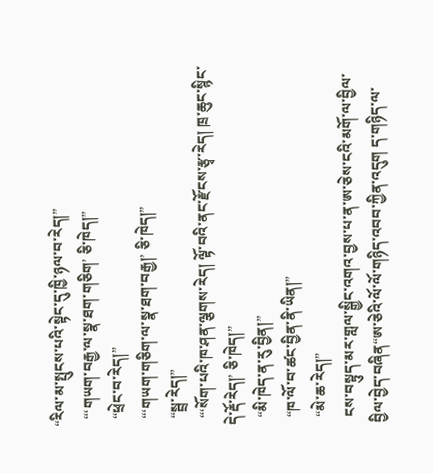“རིལ་མ་སྤུངས་པའི་སྟེང་དུ་ཁྱི་ཉལ་བ་རེད།”
  “‘གཡག་བརྒྱ་ལ་སྣ་ཐག་གཅིག’ ཅི་ཁེད།”
  “ཕྲེང་བ་རེད།”
  “‘གཡག་གཅིག་ལ་སྣ་ཐག་བརྒྱ།’ ཅི་ཁེད།”
  “སྦྲ་རེད།”
  “‘སོག་པའི་ཁ་ཤན་ལྕགས་རེད། ལྟོ་བའི་ནང་རྫོངས་རྩྭ་རེད། ཁྲ་ཆུང་སྙིང་དེ་རྡོ་རེད།’ ཅི་ཁེད།”
  “མི་ཁེད་ན་རུ་བྱིན།”
  “ཁ་ལོ་བ་ཚང་བྱིན་ནི་ཡིན།”
  “མེ་ཆ་རེད།”
  ངས་བསྟུད་མར་གླལ་སྒྱིང་འགའ་བྱས་པ་ན་ཨ་ཅེས་ངའི་མགོ་ལ་བྱིལ་བྱིལ་བྱེད་བཞིན“ཨ་ཅེའི་ལོ་ལོ་གཉིད་འབབ་ཀྱིན་འདུག ད་གཉིད་ལ་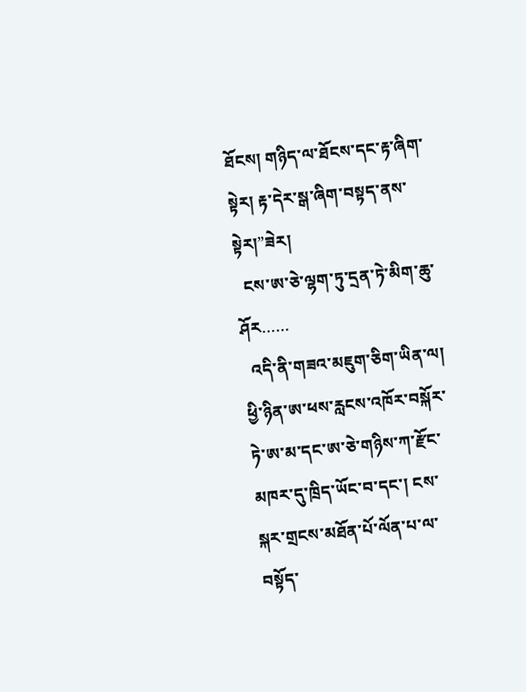ཐོངས། གཉིད་ལ་ཐོངས་དང་རྟ་ཞིག་སྟེར། རྟ་དེར་སྒ་ཞིག་བསྟད་ནས་སྟེར།”ཟེར།
  ངས་ཨ་ཅེ་ལྷག་ཏུ་དྲན་ཏེ་མིག་ཆུ་ཤོར……
  འདི་ནི་གཟའ་མཇུག་ཅིག་ཡིན་ལ། ཕྱི་ཉིན་ཨ་ཕས་རླངས་འཁོར་བསྐོར་ཏེ་ཨ་མ་དང་ཨ་ཅེ་གཉིས་ཀ་རྫོང་མཁར་དུ་ཁྲིད་ཡོང་བ་དང་། ངས་སྐར་གྲངས་མཐོན་པོ་ལོན་པ་ལ་བསྟོད་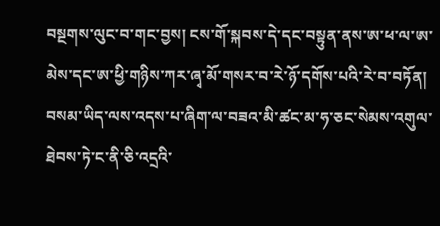བསྔགས་ལུང་བ་གང་བྱས། ངས་གོ་སྐབས་དེ་དང་བསྟུན་ནས་ཨ་ཕ་ལ་ཨ་མེས་དང་ཨ་ཕྱི་གཉིས་ཀར་ཞྭ་མོ་གསར་བ་རེ་ཉོ་དགོས་པའི་རེ་བ་བཏོན། བསམ་ཡིད་ལས་འདས་པ་ཞིག་ལ་བཟའ་མི་ཚང་མ་ཧ་ཅང་སེམས་འགུལ་ཐེབས་ཏེ་ང་ནི་ཅི་འདྲའི་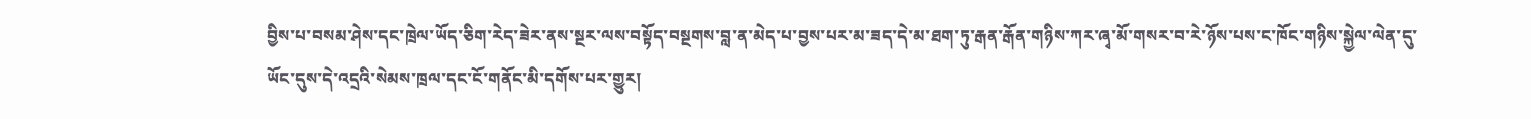བྱིས་པ་བསམ་ཤེས་དང་ཁྲེལ་ཡོད་ཅིག་རེད་ཟེར་ནས་སྔར་ལས་བསྟོད་བསྔགས་བླ་ན་མེད་པ་བྱས་པར་མ་ཟད་དེ་མ་ཐག་ཏུ་རྒན་རྒོན་གཉིས་ཀར་ཞྭ་མོ་གསར་བ་རེ་ཉོས་པས་ང་ཁོང་གཉིས་སྐྱེལ་ལེན་དུ་ཡོང་དུས་དེ་འདྲའི་སེམས་ཁྲལ་དང་ངོ་གནོང་མི་དགོས་པར་གྱུར།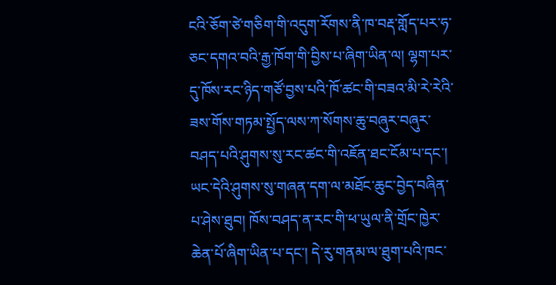ངའི་ཅོག་ཙེ་གཅིག་གི་འདུག་རོགས་ནི་ཁ་བརྡ་གློད་པར་ཧ་ཅང་དགའ་བའི་རྒྱ་ཁོག་གི་བྱིས་པ་ཞིག་ཡིན་ལ། ལྷག་པར་དུ་ཁོས་རང་ཉིད་གཙོ་བྱས་པའི་ཁོ་ཚང་གི་བཟའ་མི་རེ་རེའི་ཟས་གོས་གཏམ་སྤྱོད་ལས་ཀ་སོགས་ཆུ་བཞུར་བཞུར་བཤད་པའི་ཤུགས་སུ་རང་ཚང་གི་འཇོན་ཐང་ངོམ་པ་དང་། ཡང་དེའི་ཤུགས་སུ་གཞན་དག་ལ་མཐོང་ཆུང་བྱེད་བཞིན་པ་ཤེས་ཐུབ། ཁོས་བཤད་ན་རང་གི་ཕ་ཡུལ་ནི་གྲོང་ཁྱེར་ཆེན་པོ་ཞིག་ཡིན་པ་དང་། དེ་རུ་གནམ་ལ་ཐུག་པའི་ཁང་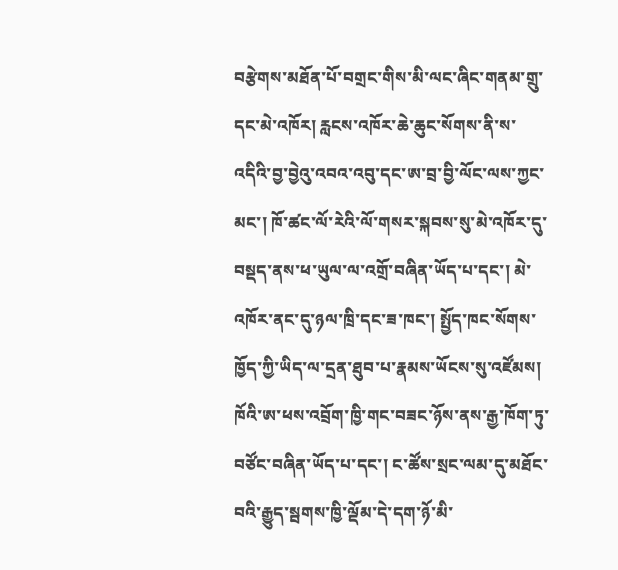བརྩེགས་མཐོན་པོ་བགྲང་གིས་མི་ལང་ཞིང་གནམ་གྲུ་དང་མེ་འཁོར། རླངས་འཁོར་ཆེ་ཆུང་སོགས་ནི་ས་འདིའི་བྱ་བྱེའུ་འབའ་འབུ་དང་ཨ་བྲ་བྱི་ལོང་ལས་ཀྱང་མང་། ཁོ་ཚང་ལོ་རེའི་ལོ་གསར་སྐབས་སུ་མེ་འཁོར་དུ་བསྡད་ནས་ཕ་ཡུལ་ལ་འགྲོ་བཞིན་ཡོད་པ་དང་། མེ་འཁོར་ནང་དུ་ཉལ་ཁྲི་དང་ཟ་ཁང་། སྤྱོད་ཁང་སོགས་ཁྱོད་ཀྱི་ཡིད་ལ་དྲན་ཐུབ་པ་རྣམས་ཡོངས་སུ་འཛོམས། ཁོའི་ཨ་ཕས་འབྲོག་ཁྱི་གང་བཟང་ཉོས་ནས་རྒྱ་ཁོག་ཏུ་བཙོང་བཞིན་ཡོད་པ་དང་། ང་ཚོས་སྲང་ལམ་དུ་མཐོང་བའི་རྒྱུད་སྦགས་ཁྱི་ལྡོམ་དེ་དག་ཉོ་མི་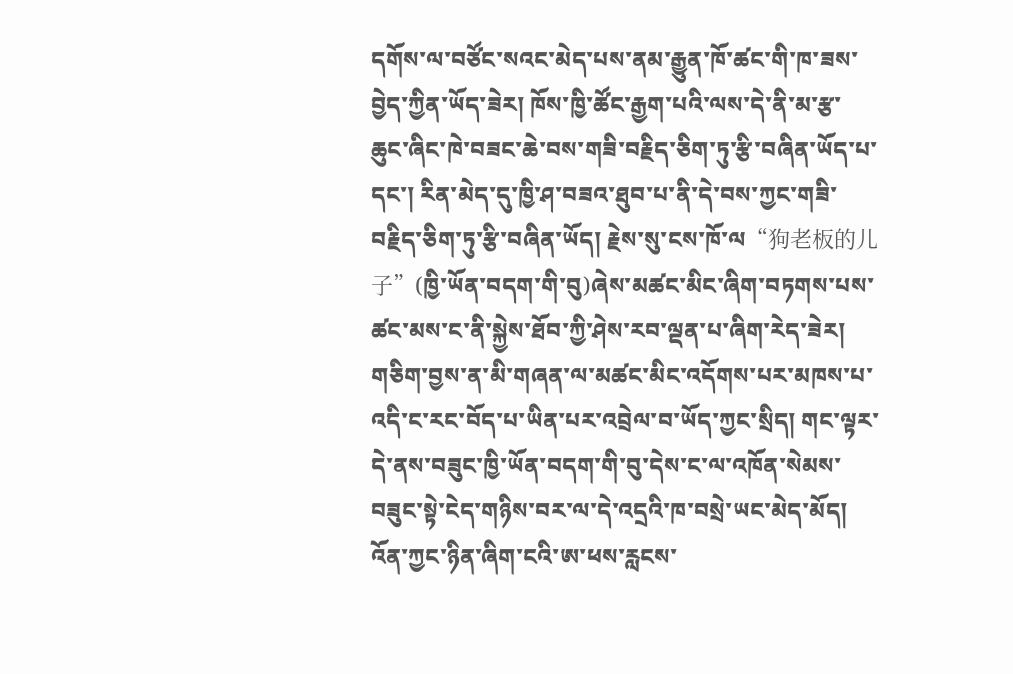དགོས་ལ་བཙོང་སའང་མེད་པས་ནམ་རྒྱུན་ཁོ་ཚང་གི་ཁ་ཟས་བྱེད་ཀྱིན་ཡོད་ཟེར། ཁོས་ཁྱི་ཚོང་རྒྱག་པའི་ལས་དེ་ནི་མ་རྩ་ཆུང་ཞིང་ཁེ་བཟང་ཆེ་བས་གཟི་བརྗིད་ཅིག་ཏུ་རྩི་བཞིན་ཡོད་པ་དང་། རིན་མེད་དུ་ཁྱི་ཤ་བཟའ་ཐུབ་པ་ནི་དེ་བས་ཀྱང་གཟི་བརྗིད་ཅིག་ཏུ་རྩི་བཞིན་ཡོད། རྗེས་སུ་ངས་ཁོ་ལ“狗老板的儿子”(ཁྱི་ཡོན་བདག་གི་བུ)ཞེས་མཚང་མིང་ཞིག་བཏགས་པས་ཚང་མས་ང་ནི་སྐྱེས་ཐོབ་ཀྱི་ཤེས་རབ་ལྡན་པ་ཞིག་རེད་ཟེར། གཅིག་བྱས་ན་མི་གཞན་ལ་མཚང་མིང་འདོགས་པར་མཁས་པ་འདི་ང་རང་བོད་པ་ཡིན་པར་འབྲེལ་བ་ཡོད་ཀྱང་སྲིད། གང་ལྟར་དེ་ནས་བཟུང་ཁྱི་ཡོན་བདག་གི་བུ་དེས་ང་ལ་འཁོན་སེམས་བཟུང་སྟེ་ངེད་གཉིས་བར་ལ་དེ་འདྲའི་ཁ་བསྲེ་ཡང་མེད་མོད། འོན་ཀྱང་ཉིན་ཞིག་ངའི་ཨ་ཕས་རླངས་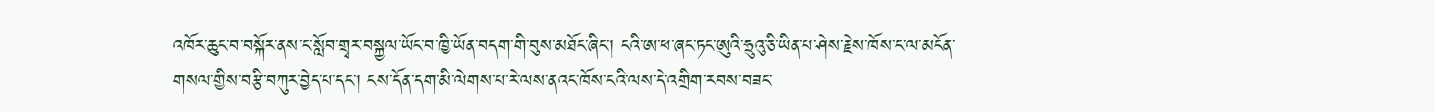འཁོར་ཆུང་བ་བསྐོར་ནས་ང་སློབ་གྲྭར་བསྐྱལ་ཡོང་བ་ཁྱི་ཡོན་བདག་གི་བུས་མཐོང་ཞིང་། ངའི་ཨ་ཕ་ཞང་ཏང་ཨུའི་ཧྲུའུ་ཅི་ཡིན་པ་ཤེས་རྗེས་ཁོས་ང་ལ་མངོན་གསལ་གྱིས་བརྩི་བཀུར་བྱེད་པ་དང་། ངས་དོན་དག་མི་ལེགས་པ་རེ་ལས་ནའང་ཁོས་ངའི་ལས་དེ་འགྲིག་རབས་བཟང་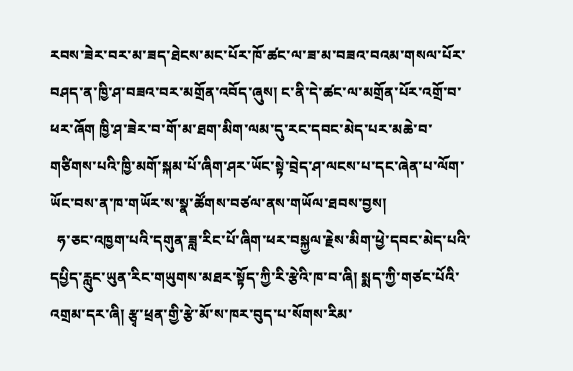རབས་ཟེར་བར་མ་ཟད་ཐེངས་མང་པོར་ཁོ་ཚང་ལ་ཟ་མ་བཟའ་བའམ་གསལ་པོར་བཤད་ན་ཁྱི་ཤ་བཟའ་བར་མགྲོན་འབོད་ཞུས། ང་ནི་དེ་ཚང་ལ་མགྲོན་པོར་འགྲོ་བ་ཕར་ཞོག ཁྱི་ཤ་ཟེར་བ་གོ་མ་ཐག་མིག་ལམ་དུ་རང་དབང་མེད་པར་མཆེ་བ་གཙིགས་པའི་ཁྱི་མགོ་སྐམ་པོ་ཞིག་ཤར་ཡོང་སྟེ་བྲེད་ཤ་ལངས་པ་དང་ཞེན་པ་ལོག་ཡོང་བས་ན་ཁ་གཡོར་ས་སྣ་ཚོགས་བཙལ་ནས་གཡོལ་ཐབས་བྱས།
  ཧ་ཅང་འཁྱག་པའི་དགུན་ཟླ་རིང་པོ་ཞིག་ཕར་བསྐྱལ་རྗེས་མིག་ཕྱེ་དབང་མེད་པའི་དཔྱིད་རླུང་ཡུན་རིང་གཡུགས་མཐར་སྟོད་ཀྱི་རི་རྩེའི་ཁ་བ་ཞི། སྨད་ཀྱི་གཙང་པོའི་འགྲམ་དར་ཞི། རྩྭ་ཕྲན་གྱི་རྩེ་མོ་ས་ཁར་བུད་པ་སོགས་རིམ་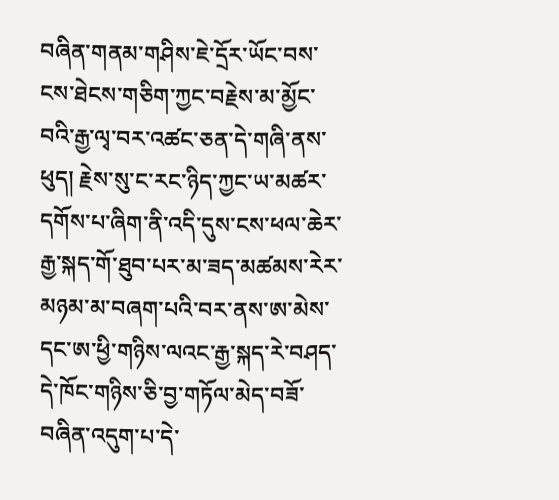བཞིན་གནམ་གཤིས་ཇེ་དྲོར་ཡོང་བས་ངས་ཐེངས་གཅིག་ཀྱང་བརྗེས་མ་མྱོང་བའི་རྒྱ་ལྭ་བར་འཚང་ཅན་དེ་གཞི་ནས་ཕུད། རྗེས་སུ་ང་རང་ཉིད་ཀྱང་ཡ་མཚར་དགོས་པ་ཞིག་ནི་འདི་དུས་ངས་ཕལ་ཆེར་རྒྱ་སྐད་གོ་ཐུབ་པར་མ་ཟད་མཚམས་རེར་མཉམ་མ་བཞག་པའི་བར་ནས་ཨ་མེས་དང་ཨ་ཕྱི་གཉིས་ལའང་རྒྱ་སྐད་རེ་བཤད་དེ་ཁོང་གཉིས་ཅི་བྱ་གཏོལ་མེད་བཟོ་བཞིན་འདུག་པ་དེ་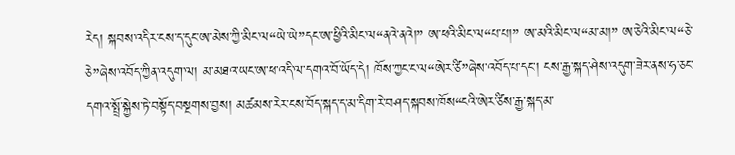རེད། སྐབས་འདིར་ངས་ད་དུང་ཨ་མེས་ཀྱི་མིང་ལ“ཡེ་ཡེ”དང་ཨ་ཕྱིའི་མིང་ལ“ནའེ་ནའེ།” ཨ་ཕའི་མིང་ལ“པ་པ།” ཨ་མའི་མིང་ལ“མ་མ།” ཨ་ཅེའི་མིང་ལ“ཅེ་ཅེ”ཞེས་འབོད་ཀྱིན་འདུག་ལ། མ་མཐའ་ཡང་ཨ་ཕ་འདི་ལ་དགའ་བོ་ཡོད་དེ། ཁོས་ཀྱང་ང་ལ“ཨེར་ཙི”ཞེས་འབོད་པ་དང་། ངས་རྒྱ་སྐད་ཤེས་འདུག་ཟེར་ནས་ཧ་ཅང་དགའ་སྤྲོ་སྐྱེས་ཏེ་བསྟོད་བསྔགས་བྱས། མཚམས་རེར་ངས་བོད་སྐད་ད་མ་དིག་རེ་བཤད་སྐབས་ཁོས“ངའི་ཨེར་ཙིས་རྒྱ་སྐད་མ་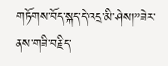གཏོགས་བོད་སྐད་དེ་འདྲ་མི་ཤེས།”ཟེར་ནས་གཟི་བརྗིད་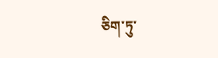ཅིག་ཏུ་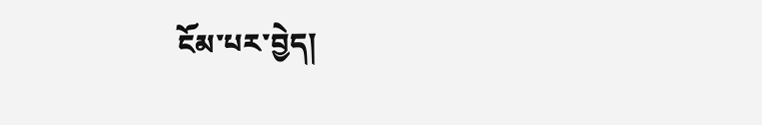ངོམ་པར་བྱེད།